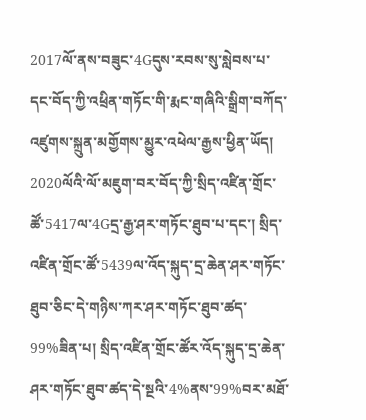2017ལོ་ནས་བཟུང་4Gདུས་རབས་སུ་སླེབས་པ་དང་བོད་ཀྱི་འཕྲིན་གཏོང་གི་རྨང་གཞིའི་སྒྲིག་བཀོད་འཛུགས་སྐྲུན་མགྱོགས་མྱུར་འཕེལ་རྒྱས་ཕྱིན་ཡོད། 2020ལོའི་ལོ་མཇུག་བར་བོད་ཀྱི་སྲིད་འཛིན་གྲོང་ཚོ་5417ལ་4Gདྲ་རྒྱ་ཤར་གཏོང་ཐུབ་པ་དང་། སྲིད་འཛིན་གྲོང་ཚོ་5439ལ་འོད་སྐུད་དྲ་ཆེན་ཤར་གཏོང་ཐུབ་ཅིང་དེ་གཉིས་ཀར་ཤར་གཏོང་ཐུབ་ཚད་99%ཟིན་པ། སྲིད་འཛིན་གྲོང་ཚོར་འོད་སྐུད་དྲ་ཆེན་ཤར་གཏོང་ཐུབ་ཚད་དེ་སྔའི་4%ནས་99%བར་མཐོ་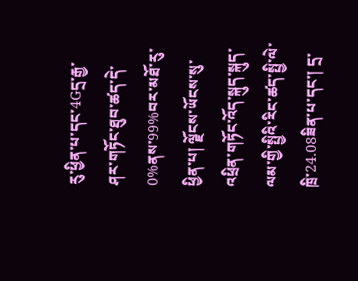རུ་ཕྱིན་པ་དང་4Gདྲ་རྒྱ་ཤར་གཏོང་ཐུབ་ཚད་དེ་0%ནས་99%བར་མཐོ་རུ་ཕྱིན་པ། ལྗོངས་ཡོངས་སུ་འཕྲིན་གཏོང་འོད་སྐུད་སྐུད་ལམ་གྱི་སྤྱིའི་རིང་ཚད་སྤྱི་ལེ་ཁྲི་24.08ཟིན་པ་དང་། དྲ་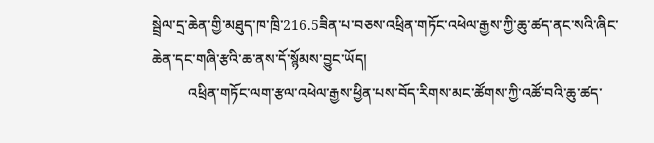སྦྲེལ་དྲ་ཆེན་གྱི་མཐུད་ཁ་ཁྲི་216.5ཟིན་པ་བཅས་འཕྲིན་གཏོང་འཕེལ་རྒྱས་ཀྱི་ཆུ་ཚད་ནང་སའི་ཞིང་ཆེན་དང་གཞི་རྩའི་ཆ་ནས་དོ་སྙོམས་བྱུང་ཡོད།
          འཕྲིན་གཏོང་ལག་རྩལ་འཕེལ་རྒྱས་ཕྱིན་པས་བོད་རིགས་མང་ཚོགས་ཀྱི་འཚོ་བའི་ཆུ་ཚད་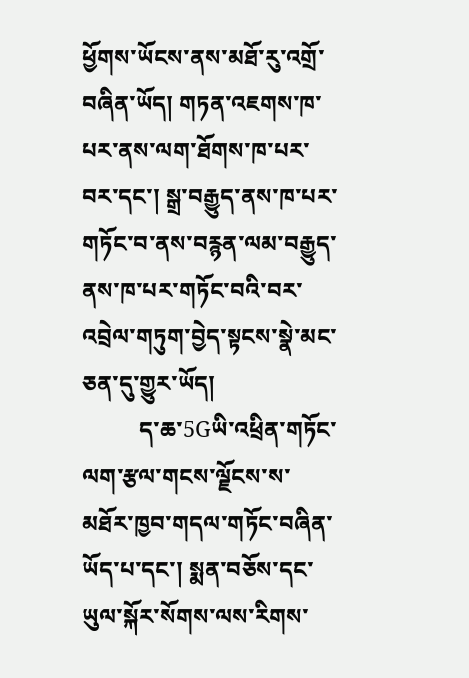ཕྱོགས་ཡོངས་ནས་མཐོ་རུ་འགྲོ་བཞིན་ཡོད། གཏན་འཇགས་ཁ་པར་ནས་ལག་ཐོགས་ཁ་པར་བར་དང་། སྒྲ་བརྒྱུད་ནས་ཁ་པར་གཏོང་བ་ནས་བརྙན་ལམ་བརྒྱུད་ནས་ཁ་པར་གཏོང་བའི་བར་འབྲེལ་གཏུག་བྱེད་སྟངས་སྣེ་མང་ཅན་དུ་གྱུར་ཡོད།
          ད་ཆ་5Gཡི་འཕྲིན་གཏོང་ལག་རྩལ་གངས་ལྗོངས་ས་མཐོར་ཁྱབ་གདལ་གཏོང་བཞིན་ཡོད་པ་དང་། སྨན་བཅོས་དང་ཡུལ་སྐོར་སོགས་ལས་རིགས་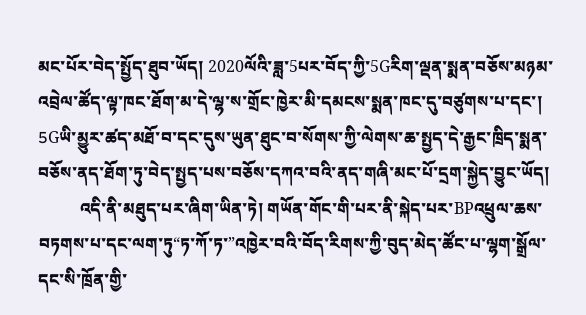མང་པོར་བེད་སྤྱོད་ཐུབ་ཡོད། 2020ལོའི་ཟླ་5པར་བོད་ཀྱི་5Gརིག་ལྡན་སྨན་བཅོས་མཉམ་འབྲེལ་ཚོད་ལྟ་ཁང་ཐོག་མ་དེ་ལྷ་ས་གྲོང་ཁྱེར་མི་དམངས་སྨན་ཁང་དུ་བཙུགས་པ་དང་། 5Gཡི་མྱུར་ཚད་མཐོ་བ་དང་དུས་ཡུན་ཐུང་བ་སོགས་ཀྱི་ལེགས་ཆ་སྤྱད་དེ་རྒྱང་ཁྲིད་སྨན་བཅོས་ནད་ཐོག་ཏུ་བེད་སྤྱད་པས་བཅོས་དཀའ་བའི་ནད་གཞི་མང་པོ་དྲག་སྐྱེད་བྱུང་ཡོད།
          འདི་ནི་མཐུད་པར་ཞིག་ཡིན་ཏེ། གཡོན་གོང་གི་པར་ནི་སྐེད་པར་BPའཕྲུལ་ཆས་བཏགས་པ་དང་ལག་ཏུ“ཏ་ཀོ་ཏ་”འཁྱེར་བའི་བོད་རིགས་ཀྱི་བུད་མེད་ཚོང་པ་ལྷག་སྒྲོལ་དང་སི་ཁྲོན་གྱི་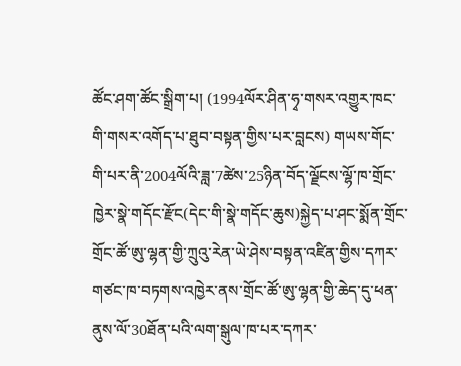ཚོང་ཤག་ཚོང་སྒྲིག་པ། (1994ལོར་ཤིན་ཧྭ་གསར་འགྱུར་ཁང་གི་གསར་འགོད་པ་ཐུབ་བསྟན་གྱིས་པར་བླངས) གཡས་གོང་གི་པར་ནི་2004ལོའི་ཟླ་7ཚེས་25ཉིན་བོད་ལྗོངས་ལྷོ་ཁ་གྲོང་ཁྱེར་སྣེ་གདོང་རྫོང(དེང་གི་སྣེ་གདོང་ཆུས)སྐྱེད་པ་ཤང་སྨོན་གྲོང་གྲོང་ཚོ་ཨུ་ལྷན་གྱི་ཀྲུའུ་རེན་ཡེ་ཤེས་བསྟན་འཛིན་གྱིས་དཀར་གཙང་ཁ་བཏགས་འཁྱེར་ནས་གྲོང་ཚོ་ཨུ་ལྷན་གྱི་ཆེད་དུ་ཕན་ནུས་ལོ་30ཐོན་པའི་ལག་སྒུལ་ཁ་པར་དཀར་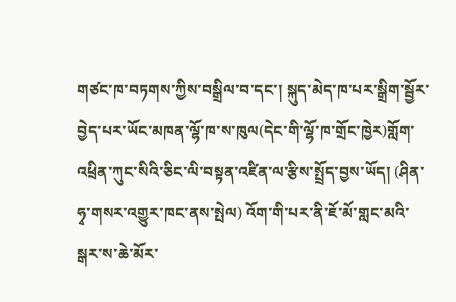གཙང་ཁ་བཏགས་ཀྱིས་བསྒྲིལ་བ་དང་། སྐུད་མེད་ཁ་པར་སྒྲིག་སྦྱོར་བྱེད་པར་ཡོང་མཁན་ལྷོ་ཁ་ས་ཁུལ(དེང་གི་ལྷོ་ཁ་གྲོང་ཁྱེར)གློག་འཕྲིན་ཀུང་སིའི་ཅིང་ལི་བསྟན་འཛིན་ལ་རྩིས་སྤྲོད་བྱས་ཡོད། (ཤིན་ཧྭ་གསར་འགྱུར་ཁང་ནས་སྤེལ) འོག་གི་པར་ནི་ཇོ་མོ་གླང་མའི་སྒར་ས་ཆེ་མོར་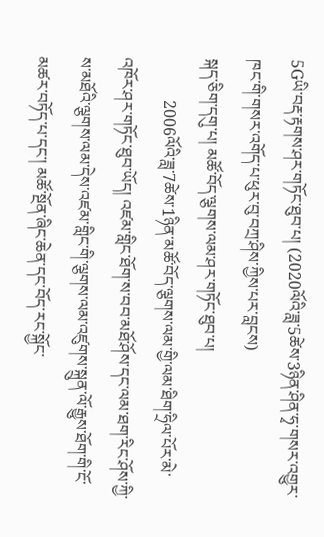5Gཡི་བརྡ་རྟགས་ཤར་གཏོང་ཐུབ་པ། (2020ལོའི་ཟླ་5ཚེས་3ཉིན་ཤིན་ཧྭ་གསར་འགྱུར་ཁང་གི་གསར་འགོད་པ་ཕུར་བུ་བཀྲ་ཤིས་ཀྱིས་པར་བླངས)
སྐད་ཅིག་དགུ་པ། མཚོ་བོད་ལྕགས་ལམ་ཤར་གཏོང་ཐུབ་པ།
          2006ལོའི་ཟླ་7ཚེས་1ཉིན་མཚོ་བོད་ལྕགས་ལམ་གྱི་ལམ་ཐིག་ཧྲིལ་པོར་མེ་འཁོར་ཤར་གཏོང་ཐུབ་ཡོད། འཛམ་གླིང་ཐོག་ས་བབ་མཐོ་ཤོས་དང་ལམ་ཐག་རིང་ཤོས་ཀྱི་ས་མཐོའི་ལྕགས་ལམ་དེས་འཛམ་གླིང་གི་ལྕགས་ལམ་འཛུགས་སྐྲུན་ལོ་རྒྱུས་ཐོག་གི་ངོ་མཚར་བཏོད་པ་དང་། མཚོ་སྔོན་ཞིང་ཆེན་དང་བོད་རང་སྐྱོང་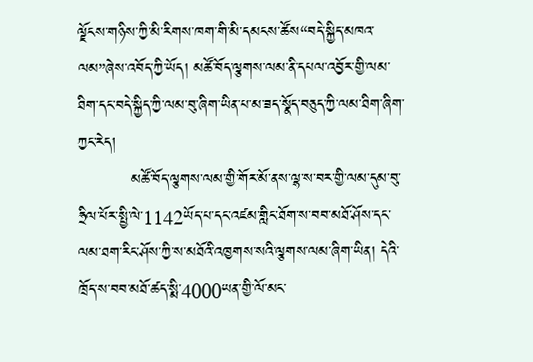ལྗོངས་གཉིས་ཀྱི་མི་རིགས་ཁག་གི་མི་དམངས་ཚོས“བདེ་སྐྱིད་མཁའ་ལམ”ཞེས་འབོད་ཀྱི་ཡོད། མཚོ་བོད་ལྕགས་ལམ་ནི་དཔལ་འབྱོར་གྱི་ལམ་ཐིག་དང་བདེ་སྐྱིད་ཀྱི་ལམ་བུ་ཞིག་ཡིན་པ་མ་ཟད་སྣོད་བཅུད་ཀྱི་ལམ་ཐིག་ཞིག་ཀྱང་རེད།
          མཚོ་བོད་ལྕགས་ལམ་གྱི་གོར་མོ་ནས་ལྷ་ས་བར་གྱི་ལམ་དུམ་བུ་ཧྲིལ་པོར་སྤྱི་ལེ་1142ཡོད་པ་དང་འཛམ་གླིང་ཐོག་ས་བབ་མཐོ་ཤོས་དང་ལམ་ཐག་རིང་ཤོས་ཀྱི་ས་མཐོའི་འཁྱགས་སའི་ལྕགས་ལམ་ཞིག་ཡིན། དེའི་ཁྲོད་ས་བབ་མཐོ་ཚད་སྨི་4000ཡན་གྱི་ལོ་མང་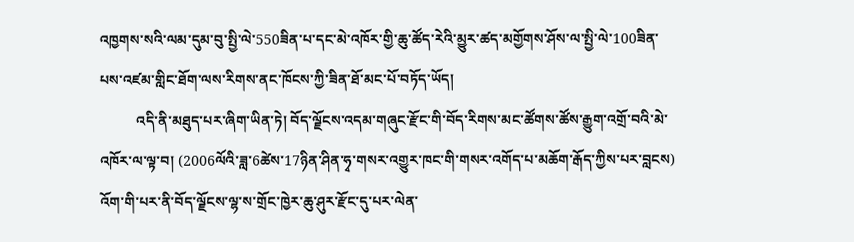འཁྱགས་སའི་ལམ་དུམ་བུ་སྤྱི་ལེ་550ཟིན་པ་དང་མེ་འཁོར་གྱི་ཆུ་ཚོད་རེའི་མྱུར་ཚད་མགྱོགས་ཤོས་ལ་སྤྱི་ལེ་100ཟིན་པས་འཛམ་གླིང་ཐོག་ལས་རིགས་ནང་ཁོངས་ཀྱི་ཟིན་ཐོ་མང་པོ་བཏོད་ཡོད།
          འདི་ནི་མཐུད་པར་ཞིག་ཡིན་ཏེ། བོད་ལྗོངས་འདམ་གཞུང་རྫོང་གི་བོད་རིགས་མང་ཚོགས་ཚོས་རྒྱུག་འགྲོ་བའི་མེ་འཁོར་ལ་ལྟ་བ། (2006ལོའི་ཟླ་6ཚེས་17ཉིན་ཤིན་ཧྭ་གསར་འགྱུར་ཁང་གི་གསར་འགོད་པ་མཆོག་རྒོད་ཀྱིས་པར་བླངས) འོག་གི་པར་ནི་བོད་ལྗོངས་ལྷ་ས་གྲོང་ཁྱེར་ཆུ་ཤུར་རྫོང་དུ་པར་ལེན་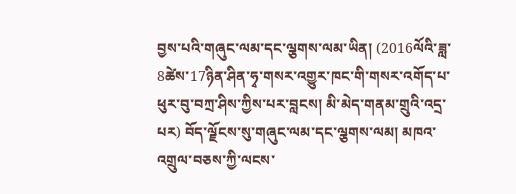བྱས་པའི་གཞུང་ལམ་དང་ལྕགས་ལམ་ཡིན། (2016ལོའི་ཟླ་8ཚེས་17ཉིན་ཤིན་ཧྭ་གསར་འགྱུར་ཁང་གི་གསར་འགོད་པ་ཕུར་བུ་བཀྲ་ཤིས་ཀྱིས་པར་བླངས། མི་མེད་གནམ་གྲུའི་འདྲ་པར) བོད་ལྗོངས་སུ་གཞུང་ལམ་དང་ལྕགས་ལམ། མཁའ་འགྲུལ་བཅས་ཀྱི་ལངས་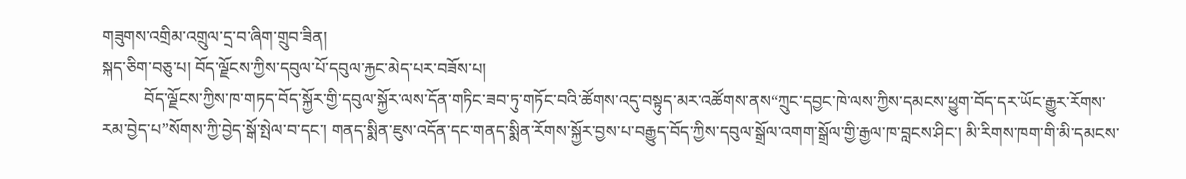གཟུགས་འགྲིམ་འགྲུལ་དྲ་བ་ཞིག་གྲུབ་ཟིན།
སྐད་ཅིག་བཅུ་པ། བོད་ལྗོངས་ཀྱིས་དབུལ་པོ་དབུལ་རྐྱང་མེད་པར་བཟོས་པ།
          བོད་ལྗོངས་ཀྱིས་ཁ་གཏད་བོད་སྐྱོར་གྱི་དབུལ་སྐྱོར་ལས་དོན་གཏིང་ཟབ་ཏུ་གཏོང་བའི་ཚོགས་འདུ་བསྟུད་མར་འཚོགས་ནས“ཀྲུང་དབྱང་ཁེ་ལས་ཀྱིས་དམངས་ཕྱུག་བོད་དར་ཡོང་རྒྱུར་རོགས་རམ་བྱེད་པ”སོགས་ཀྱི་བྱེད་སྒོ་སྤེལ་བ་དང་། གནད་སྨིན་ཇུས་འདོན་དང་གནད་སྨིན་རོགས་སྐྱོར་བྱས་པ་བརྒྱུད་བོད་ཀྱིས་དབུལ་སྒྲོལ་འགག་སྒྲོལ་གྱི་རྒྱལ་ཁ་བླངས་ཤིང་། མི་རིགས་ཁག་གི་མི་དམངས་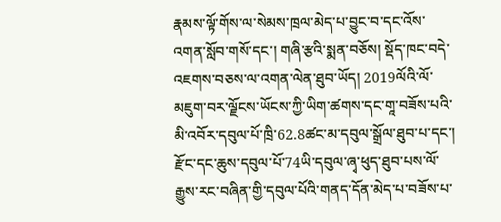རྣམས་ལྟོ་གོས་ལ་སེམས་ཁྲལ་མེད་པ་བྱུང་བ་དང་འོས་འགན་སློབ་གསོ་དང་། གཞི་རྩའི་སྨན་བཅོས། སྡོད་ཁང་བདེ་འཇགས་བཅས་ལ་འགན་ལེན་ཐུབ་ཡོད། 2019ལོའི་ལོ་མཇུག་བར་ལྗོངས་ཡོངས་ཀྱི་ཡིག་ཚགས་དང་གཱ་བཟོས་པའི་མི་འབོར་དབུལ་པོ་ཁྲི་62.8ཚང་མ་དབུལ་སྒྲོལ་ཐུབ་པ་དང་། རྫོང་དང་ཆུས་དབུལ་པོ་74ཡི་དབུལ་ཞྭ་ཕུད་ཐུབ་པས་ལོ་རྒྱུས་རང་བཞིན་གྱི་དབུལ་པོའི་གནད་དོན་མེད་པ་བཟོས་པ་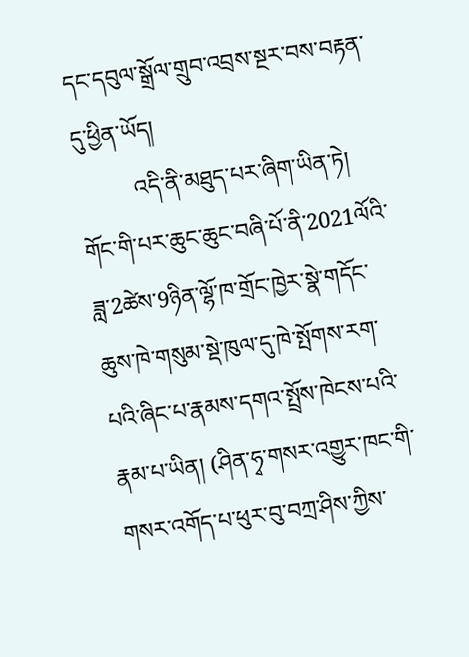དང་དབུལ་སྒྲོལ་གྲུབ་འབྲས་སྔར་བས་བརྟན་དུ་ཕྱིན་ཡོད།
          འདི་ནི་མཐུད་པར་ཞིག་ཡིན་ཏེ། གོང་གི་པར་ཆུང་ཆུང་བཞི་པོ་ནི་2021ལོའི་ཟླ་2ཚེས་9ཉིན་ལྷོ་ཁ་གྲོང་ཁྱེར་སྣེ་གདོང་ཆུས་ཁེ་གསུམ་སྡེ་ཁུལ་དུ་ཁེ་སྤོགས་རག་པའི་ཞིང་པ་རྣམས་དགའ་སྤྲོས་ཁེངས་པའི་རྣམ་པ་ཡིན། (ཤིན་ཧྭ་གསར་འགྱུར་ཁང་གི་གསར་འགོད་པ་ཕུར་བུ་བཀྲ་ཤིས་ཀྱིས་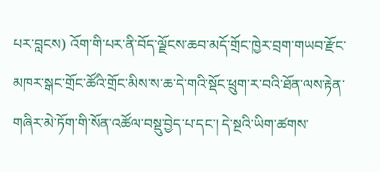པར་བླངས) འོག་གི་པར་ནི་བོད་ལྗོངས་ཆབ་མདོ་གྲོང་ཁྱེར་བྲག་གཡབ་རྫོང་མཁར་སྒང་གྲོང་ཚོའི་གྲོང་མིས་ས་ཆ་དེ་གའི་སྡོང་ཕྲུག་ར་བའི་ཐོན་ལས་རྟེན་གཞིར་མེ་ཏོག་གི་སོན་འཚོལ་བསྡུ་བྱེད་པ་དང་། དེ་སྔའི་ཡིག་ཚགས་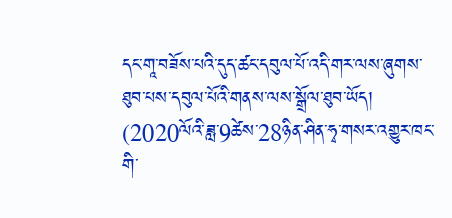དང་གཱ་བཟོས་པའི་དུད་ཚང་དབུལ་པོ་འདི་གར་ལས་ཞུགས་ཐུབ་པས་དབུལ་པོའི་གནས་ལས་སྒྲོལ་ཐུབ་ཡོད། (2020ལོའི་ཟླ་9ཚེས་28ཉིན་ཤིན་ཧྭ་གསར་འགྱུར་ཁང་གི་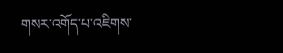གསར་འགོད་པ་འཇིགས་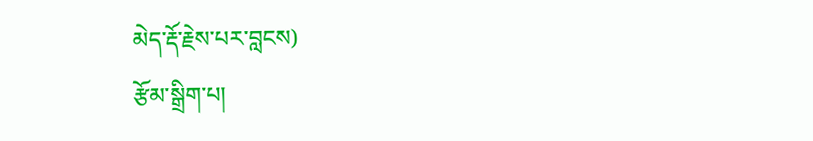མེད་རྡོ་རྗེས་པར་བླངས)
རྩོམ་སྒྲིག་པ།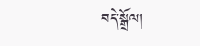བདེ་སྒྲོལ།